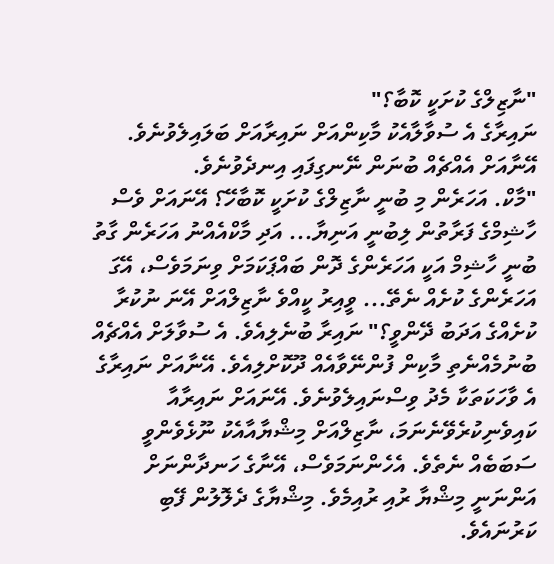"ނާޒިލްގެ ކުށަކީ ކޮބާ؟"
ނައިރާގެ އެ ސުވާލާއެކު މާކިންއަށް ނައިރާއަށް ބަލައިލެވުނެވެ. އޭނާއަށް އެއްޗެއް ބުނަން ނޭނގިފައި އިނދެވުނެވެ.
"މާކް. އަހަރެން މި ބުނީ ނާޒިލްގެ ކުށަކީ ކޮބާހޭ؟ އޭނައަށް ވެސް ހާޝިމްގެ ފަރާތުން ލިބުނީ އަނިޔާ... އަދި މާކްއެއްނު އަހަރެން ގާތު ބުނީ ހާޝިމް އަކީ އަހަރެންގެ ދޮން ބައްޕަކަމަށް ވިނަމަވެސް، އޭގަ އަހަރެންގެ ކުށެއް ނެތޭ... ވީއިރު ކީއްވެ ނާޒިލްއަށް އޭނަ ނުކުރާ ކުށެއްގެ އަދަބު ދޭންވީ؟" ނައިރާ ބުނެލިއެވެ. އެ ސުވާލަށް އެއްޗެއް ބުނުމެއްނެތި މާކިން ފުންނޭވާއެއް ދޫކޮށްލިއެވެ. އޭނާއަށް ނައިރާގެ އެ ވާހަކަތަކާ މެދު ވިސްނައިލެވުނެވެ. އޭނައަށް ނައިރާއާ ކައިވެނިކުރެވޭނެނަމަ، ނާޒިލްއަށް މިޝްޔާއާއެކު ނޫޅެވެންވީ ސަބަބެއް ނެތެވެ. އެހެންނަމަވެސް، އޭނާގެ ހަނދާންނަށް އަންނަނީ މިޝްޔާ ރުއި ރުއިމެވެ. މިޝްޔާގެ ދެލޮލުން ފޭބި ކަރުނައެވެ.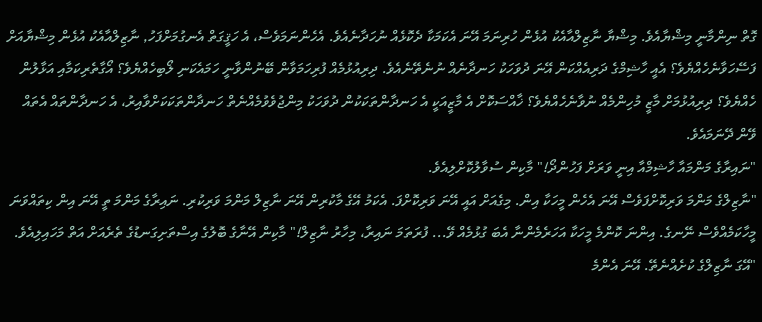ގޮތް ނިންމާނީ މިޝްޔާއެވެ. މިޝްޔާ ނާޒިލްއާއެކު އުޅެން ހުރިނަމަ އޭނަ އެކަމަކާ ދެކޮޅެއް ނުހަދާނެއެވެ. އެހެންނަމަވެސް، އެ ހަޤީގަތް އެނގުމަށްފަހު, ނާޒިލްއާއެކު އުޅެން މިޝްޔާއަށް ފަސޭހަވާނެހެއްޔެވެ؟ އެއީ ހާޝިމްގެ ދަރިއެއްކަން އޭނަ ދުވަހަކު ހަނދާނެއް ނުނެތޭނެއެވެ. ދިރިއުޅުމެއް ފުރިހަމަވާން ބޭނުންވާނީ ހަމައެކަނި ލޯބިހެއްޔެވެ؟ އޯގާތެރިކަމާއި އަޅާލުން ހެއްޔެވެ؟ ދިރިއުޅުމަށް މާޒީ މުހިންމެއް ނުވާނެހެއްޔެވެ؟ ޚާއްސަކޮށް އެ މާޒީއަކީ އެ ހަނދާންތަކަކުން ދުވަހަކު މިންޖުވެވުމެއްނެތް ހަނދާންތަކަކަށްވާއިރު، އެ ހަނދާންތައް އެތައް ވޭން ދޭނަމައެވެ.
"ނައިރާގެ މަންމައާ ހާޝިމްއާ އިނީ ވަރަށް ފަހުންދޯ!" މާކިން ސުވާލުކޮށްލިއެވެ.
"ނާޒިލްގެ މަންމަ ވަރިކޮށްފަވެސް އޭނަ އެހެން މީހަކާ އިން. މިގެއަށް އައީ އޭނަ ވަރިކޮށްފަ. އެކަމު އޭގެ މާކުރިން އޭނަ ނާޒިލް މަންމަ ވަރިކުރި. ނައިރާގެ މަންމަ ތީ އޭނަ އިން ކިތައްވަނަ މީހާކަމެއްވެސް ނޭނގެ. އިންނަ ކޮންމެ މީހަކާ އަހަރެމެންނާ އެބަ ގުޅުމެއް ވޭ... ފުރަތަމަ ނައިރާ، މިހާރު ނާޒިލް!" މާކިން އޭނާގެ ބޮލުގެ އިސްތަށިގަނޑުގެ ތެރެއަށް އަތް މަހައިލިއެވެ.
"އޭގަ ނާޒިލްގެ ކުށެއްނެތޭ. އޭނަ އެންމެ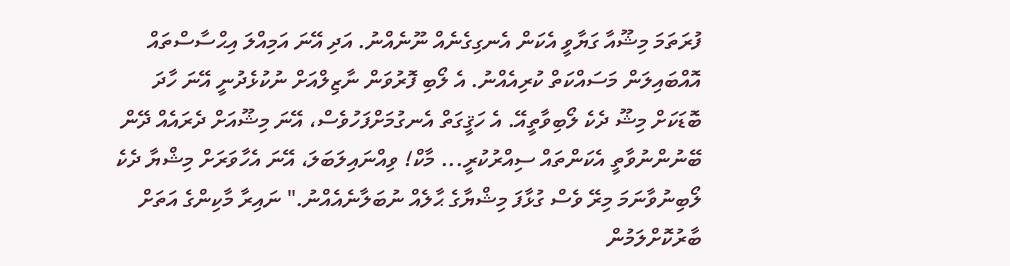ފުރަތަމަ މިޝޫއާ ގަޔާވީ އެކަން އެނގިގެނެއް ނޫނެއްނު. އަދި އޭނަ އަމިއްލަ އިޙްސާސްތައް އޮއްބައިލަން މަސައްކަތް ކުރިއެއްނު. އެ ލޯބި ފޮރުވަން ނާޒިލްއަށް ނުކުޅެދުނީ އޭނަ ހާދަ ބޮޑަކަށް މިޝޫ ދެކެ ލޯބިވާތީއޭ. އެ ހަޤީގަތް އެނގުމަށްފަހުވެސް، އޭނަ މިޝޫއަށް ދެރައެއް ދޭން ބޭނުންނުވާތީ އެކަންތައް ސިއްރުކުރީ... މާކް! ވިއްނައިލަބަލަ، އޭނަ އެހާވަރަށް މިޝްޔާ ދެކެ ލޯބިނުވާނަމަ މިރޭ ވެސް ގުޅާފަ މިޝްޔާގެ ޙާލެއް ނުބަލާނެއެއްނު." ނައިރާ މާކިންގެ އަތަށް ބާރުކޮށްލަމުން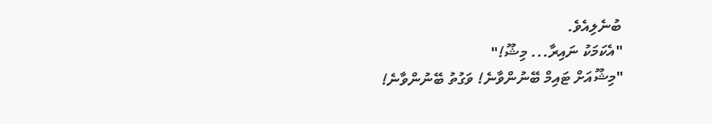ބުނެލިއެވެ.
"އެކަމަކު ނައިރާ... މިޝޫ!"
"މިޝޫއަށް ޓައިމް ބޭނުންވާނެ! ވަގުތު ބޭނުންވާނެ!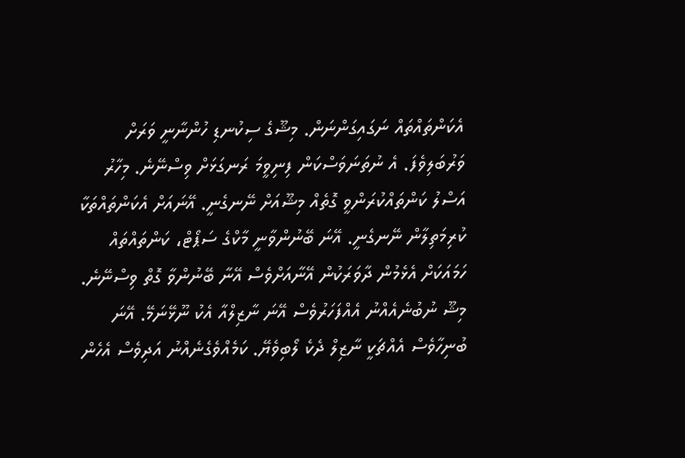އެކަންތައްތައް ނަގައިގަންނަން. މިޝޫގެ ސިކުނޑި ހުންނާނީ ވަރަށް ވަރުބަލިވެފަ. އެ ނުތަނަވަސްކަން ފިނިވީމަ ރަނގަޅަށް ވިސްނޭނެ. މިހާރު އަސްލު ކަންތައްކުރަންވީ ގޮތެއް މިޝޫއަށް ނޭނގެނީ. އޭނައަށް އެކަންތައްތަކާ ކުރިމަތިލާން ނޭނގެނީ. އޭނަ ބޭނުންވާނީ މާކްގެ ސަޕޯޓް، ކަންތައްތައް ހަމައަކަށް އެޅެމުން ދާވަރަކުން އޭނާއަށްވެސް އޭނާ ބޭނުންވާ ގޮތް ވިސްނޭނެ. މިޝޫ ނުބުނެއެއްނު އެއްފަހަރުވެސް އޭނަ ނާޒިލްއާ އެކު ނޫޅޭނަމޭ. އޭނަ ބުނިހާވެސް އެއްޗަކީ ނާޒިލް ދެކެ ލޯބިވެޔޭ. ކަމެއްވެގެނެއްނު އަދިވެސް އެހެން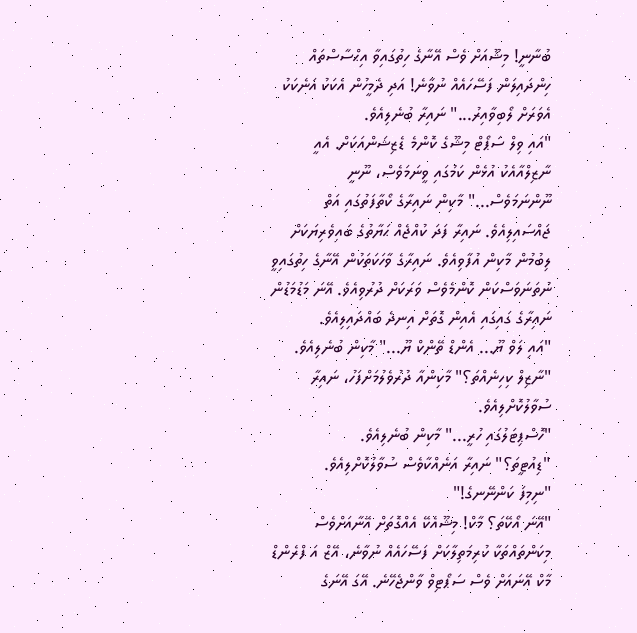ބުނާނީ! މިޝޫއަށް ވެސް އޭނާގެ ހިތުގައިވާ އިޙްސާސްތައް ހިންދައިލަން ފަސޭހައެއް ނުވާނެ! އަދި ދެމީހުން އެކަކު އަނެކަކު އެވަރަށް ލޯބިވާއިރު..." ނައިރާ ބުނެލިއެވެ.
"އައި ވިލް ސަޕޯޓް މިޝޫގެ ކޮންމެ ޑެޒިޝަންއަކަށް. އެއީ ނާޒިލްއާއެކު އުޅެން ކަމުގައި ވީނަމަވެސް، ނޫނީ ނޫންނަމަވެސް..." މާކިން ނައިރާގެ ކޯތާފަތުގައި އަތް ޖައްސައިލިއެވެ. ނައިރާ ފަދަ ކުއްޖެއް ޙަޔާތުގެ ބައިވެރިޔަކަށް ލިބުމުން މާކިން އުފާވިއެވެ. ނައިރާގެ ވާހަކަތަކުން އޭނާގެ ހިތުގައިވީ ނުތަނަވަސްކަން ކޮންމެވެސް ވަރަކަށް ދުރުވިއެވެ. އޭނަ މަޑުމަޑުން ނައިރާގެ ގައިގައި އެއިން ގޮތަށް އިނދެ ބައްދައިލިއެވެ.
"އައި ލަވް ޔޫ... އެންޑް ތޭންކް ޔޫ..." މާކިން ބުނެލިއެވެ.
"ނާޒިލް ކިހިނެއްތަ؟" މާކިންއާ ދުރުވެލުމަށްފަހު، ނައިރާ ސުވާލުކޮށްލިއެވެ.
"ހޮސްޕިޓަލުގައި ހުރީ..." މާކިން ބުނެލިއެވެ.
"ޑިއުޓީތަ؟" ނައިރާ އަނެއްކާވެސް ސުވާލުކޮށްލިއެވެ.
"ނިމިފަ ކަންނޭނގެ!"
"އޭނަ އޯކޭތަ؟ މާކް! މިޝޫއެކޭ އެއްގޮތަށް އޭނާއަށްވެސް މިކަންތައްތަކާ ކުރިމަތިލާކަށް ފަސޭހައެއް ނުވާނެ، އޭޒް އަ ފްރެންޑް މާކް އޭނައަށް ވެސް ސަޕޯޓިވް ވާންޖެހޭނެ. އޭގަ އޭނަގެ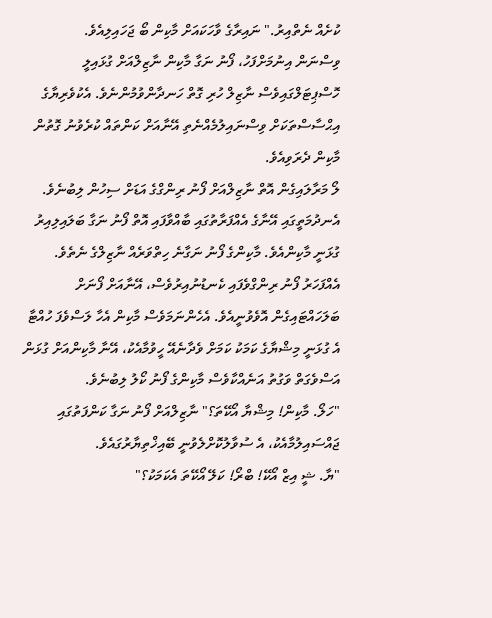ކުށެއް ނެތްއިރު." ނައިރާގެ ވާހަކައަށް މާކިން ބޯ ޖަހައިލިއެވެ.
ވިސްނަން އިނުމަށްފަހު، ފޯނު ނަގާ މާކިން ނާޒިލްއަށް ގުޅައިލީ ހޮސްޕިޓަލްގައިވެސް ނާޒިލް ހުރި ގޮތް ހަނދާންވުމުންނެވެ. އެކުވެރިޔާގެ އިޙްސާސްތަކަށް ވިސްނައިލުމެއްނެތި އޭނާއަށް ކަންތައް ކުރެވުނު ގޮތުން މާކިން ދެރަވިއެވެ.
ލޯ މަރާލައިގެން އޮތް ނާޒިލްއަށް ފޯނު ރިންގްގެ އަޑަށް ސިހުން ލިބުނެވެ. އެނދުމަތީގައި އޭނާގެ އެއްފަރާތުގައި ބާއްވާފައި އޮތް ފޯނު ނަގާ ބަލައިލިއިރު ގުޅަނީ މާކިންއެވެ. މާކިންގެ ފޯނު ނަގާނެ ހިތްވަރެއް ނާޒިލްގެ ނެތެވެ. އެއްފަހަރު ފޯނު ރިންގްވެފައި ކެނޑުނުއިރުވެސް، އޭނާއަށް ފޯނަށް ބަލަހައްޓައިގެން އޮވެވުނީއެވެ. އެހެންނަމަވެސް މާކިން އެހާ ލަސްވެފަ ހުއްޓާ އެ ގުޅަނީ މިޝްޔާގެ ކަމަކު ކަމަށް ވެދާނެއޭ ހީވުމާއެކު، އޭނާ މާކިންއަށް ގުޅަން އަސްވެގަތް ވަގުތު އަނެއްކާވެސް މާކިންގެ ފޯނު ކޯލު ލިބުނެވެ.
"ހަލޯ. މާކިން! މިޝްޔާ އޯކޭތަ؟" ނާޒިލްއަށް ފޯނު ނަގާ ކަންފަތުގައި ޖައްސައިލުމާއެކު، އެ ސުވާލުކޮށްލެވުނީ ބޭއިޚްތިޔާރުގައެވެ.
"ޔާ. ޝީ އިޒް އޯކޭ! ބްރޯ! ކަލޭ އޯކޭތަ އެކަމަކު؟"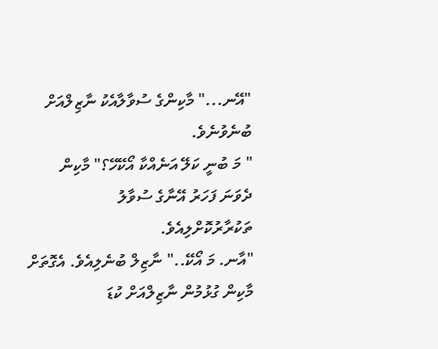"އޭނ..." މާކިންގެ ސުވާލާއެކު ނާޒިލްއަށް ބުނެވުނެވެ.
" މަ ބުނީ ކަލޭ އަނެއްކާ އޯކޭހޭ؟" މާކިން ދެވަނަ ފަހަރު އޭނާގެ ސުވާލު ތަކުރާރުކޮށްލިއެވެ.
"އާނ. މަ އޯކޭ.." ނާޒިލް ބުނެލިއެވެ. އެގޮތަށް މާކިން ގުޅުމުން ނާޒިލްއަށް ކުޑަ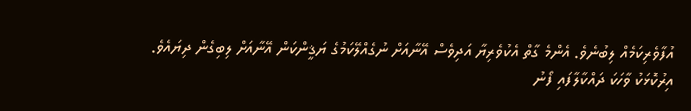އުފާވެރިކަމެއް ލިބުނެވެ. އެންމެ ގާތް އެކުވެރިޔާ އަދިވެސް އޭނާއަށް ނުގެއްލޭކަމުގެ ޔަޤީންކަން އޭނާއަށް ލިބިގެން ދިޔައެވެ.
އިރުކޮޅަކު ވާހަކަ ދައްކާލާފައި ފޯނު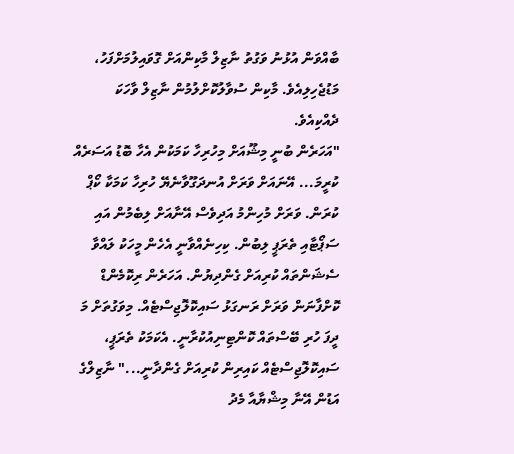ބާއްވަން އުޅުނު ވަގުތު ނާޒިލް މާކިންއަށް ގޮވައިލުމަށްފަހު، މަޑުޖެހިލިއެވެ. މާކިން ސުވާލުކޮށްލުމުން ނާޒިލް ވާހަކަ ދެއްކިއެވެ.
"އަހަރެން ބުނީ މިޝޫއަށް މިހުރިހާ ކަމަކުން އެހާ ބޮޑު އަސަރެއް ކުރީމަ... އޭނައަށް ވަރަށް އުނދަގޫވާނެޔޭ ހުރިހާ ކަމަކާ ކޯޕް ކުރަން. ވަރަށް މުހިންމު އަދިވެސް އޭނާއަށް ލިބެމުން އައި ސަޕޯޓާއި ތެރަޕީ ލިބުން. ކިހިނެއްވާނީ އެހެން މީހަކު ލައްވާ ސެޝަންތައް ކުރިއަށް ގެންދިޔުން. އަހަރެން ރިކޮމެންޑް ކޮށްފާނަން ވަރަށް ރަނގަޅު ސައިކޮލޮޖިސްޓެއް. މިވަގުތަށް މަ ދީފަ ހުރި ބޭސްތައް ކޮންޓިނިއުކުރާނީ. އެކަމަކު ތެރަޕީ، ސައިކޮލޮޖިސްޓެއް ކައިރިން ކުރިއަށް ގެންދާނީ..." ނާޒިލްގެ އަޑުން އޭނާ މިޝްޔާއާ މެދު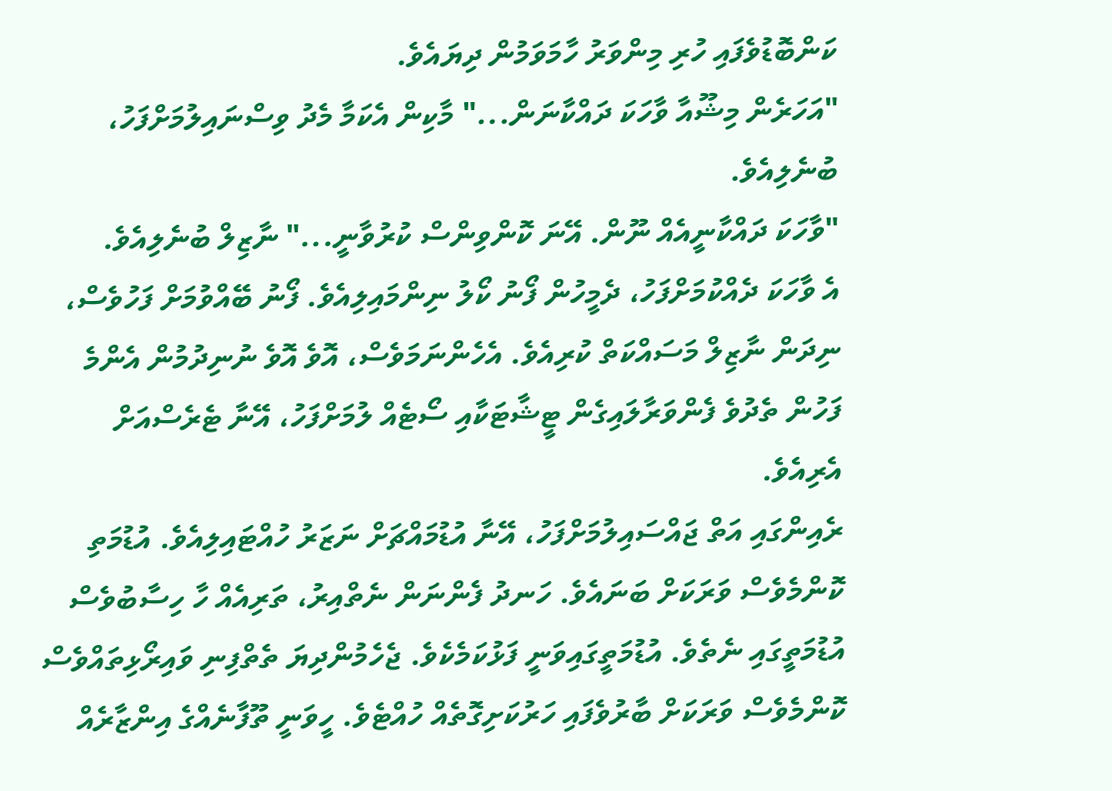ކަންބޮޑުވެފައި ހުރި މިންވަރު ހާމަވަމުން ދިޔައެވެ.
"އަހަރެން މިޝޫއާ ވާހަކަ ދައްކާނަން..." މާކިން އެކަމާ މެދު ވިސްނައިލުމަށްފަހު، ބުނެލިއެވެ.
"ވާހަކަ ދައްކާނީއެއް ނޫން. އޭނަ ކޮންވިންސް ކުރުވާނީ..." ނާޒިލް ބުނެލިއެވެ.
އެ ވާހަކަ ދެއްކުމަށްފަހު، ދެމީހުން ފޯނު ކޯލު ނިންމައިލިއެވެ. ފޯނު ބޭއްވުމަށް ފަހުވެސް، ނިދަން ނާޒިލް މަސައްކަތް ކުރިއެވެ. އެހެންނަމަވެސް، އޮވެ އޮވެ ނުނިދުމުން އެންމެ ފަހުން ތެދުވެ ފެންވަރާލައިގެން ޓީޝާޓަކާއި ސޯޓެއް ލުމަށްފަހު، އޭނާ ޓެރެސްއަށް އެރިއެވެ.
ރެއިންގައި އަތް ޖައްސައިލުމަށްފަހު، އޭނާ އުޑުމައްޗަށް ނަޒަރު ހުއްޓައިލިއެވެ. އުޑުމަތި ކޮންމެވެސް ވަރަކަށް ބަނައެވެ. ހަނދު ފެންނަން ނެތްއިރު، ތަރިއެއް ހާ ހިސާބުވެސް އުޑުމަތީގައި ނެތެވެ. އުޑުމަތީގައިވަނީ ފަޅުކަމެކެވެ. ޖެހެމުންދިޔަ ތެތްފިނި ވައިރޯޅިތައްވެސް ކޮންމެވެސް ވަރަކަށް ބާރުވެފައި ހަރުކަށިގޮތެއް ހުއްޓެވެ. ހީވަނީ ތޫފާނެއްގެ އިންޒާރެއް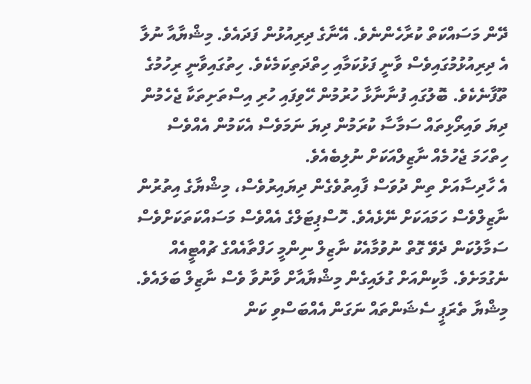ދޭން މަސައްކަތް ކުރާހެންނެވެ. އޭނާގެ ދިރިއުޅުން ފަދައެވެ. މިޝްޔާއާ ނުލާ އެ ދިރިއުޅުމުގައިވެސް ވާނީ ފަޅުކަމާއި ހިތްދަތިކަމެކެވެ. ހިތުގައިވާނީ ރިހުމުގެ ތޫފާނެކެވެ. ބޮލުގައި ފުނާނާޅާ ހުރުމުން ހޭވިފައި ހުރި އިސްތަށިތަކާ ޖެހެމުން ދިޔަ ވައިރޯޅިތައް ސަމާސާ ކުރަމުން ދިޔަ ނަމަވެސް އެކަމުން އެއްވެސް ހިތްހަމަ ޖެހުމެއް ނާޒިލްއަކަށް ނުލިބެއެވެ.
އެ ހާދިސާއަށް ތިން ދުވަސް ފާއިތުވެގެން ދިޔައިރުވެސް، މިޝްޔާގެ އިތުރުން ނާޒިލްވެސް ހަމައަކަށް ނޭޅެއެވެ. ހޮސްޕިޓަލްގެ އެއްވެސް މަސައްކަތަކަށްވެސް ސަމާލުކަން ދެވޭ ގޮތް ނުވުމާއެކު ނާޒިލް ނިންމީ ހަފްތާއެއްގެ ޗުއްޓީއެއް ނެގުމަށެވެ. މާކިންއަށް ގުލައިގެން މިޝްޔާއާށް ވާނުވާ ވެސް ނާޒިލް ބަލައެވެ. މިޝްޔާ ތެރަޕީ ސެޝަންތައް ނަގަން އެއްބަސްވި ކަން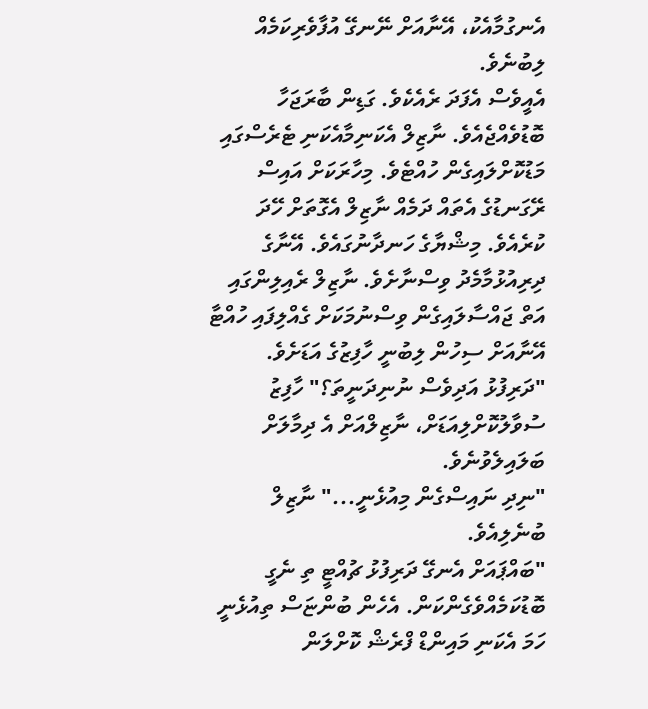އެނގުމާއެކު، އޭނާއަށް ނޭނގޭ އުފާވެރިކަމެއް ލިބުނެވެ.
އެއީވެސް އެފަދަ ރެއެކެވެ. ގަޑިން ބާރަޖަހާ ބޮޑުވެއްޖެއެވެ. ނާޒިލް އެކަނިމާއެކަނި ޓެރެސްގައި މަޑުކޮށްލައިގެން ހުއްޓެވެ. މިހާރަކަށް އައިސް ރޭގަނޑުގެ އެތައް ދަމެއް ނާޒިލް އެގޮތަށް ހޭދަ ކުރެއެވެ. މިޝްޔާގެ ހަނދާނުގައެވެ. އޭނާގެ ދިރިއުޅުމާމެދު ވިސްނާށެވެ. ނާޒިލް ރެއިލިންގައި އަތް ޖައްސާލައިގެން ވިސްނުމަކަށް ގެއްލިފައި ހުއްޓާ އޭނާއަށް ސިހުން ލިބުނީ ހާފިޒުގެ އަޑަށެވެ.
"ދަރިފުޅު އަދިވެސް ނުނިދަނީތަ؟" ހާފިޒު ސުވާލުކޮށްލިއަޑަށް، ނާޒިލްއަށް އެ ދިމާލަށް ބަލައިލެވުނެވެ.
"ނިދި ނައިސްގެން މިއުޅެނީ..." ނާޒިލް ބުނެލިއެވެ.
"ބައްޕައަށް އެނގޭ ދަރިފުޅު ޗުއްޓީ ތި ނެގީ ބޮޑުކަމެއްވެގެންކަން. އެހެން ބުންޏަސް ތިއުޅެނީ ހަމަ އެކަނި މައިންޑް ފްރެޝް ކޮށްލަން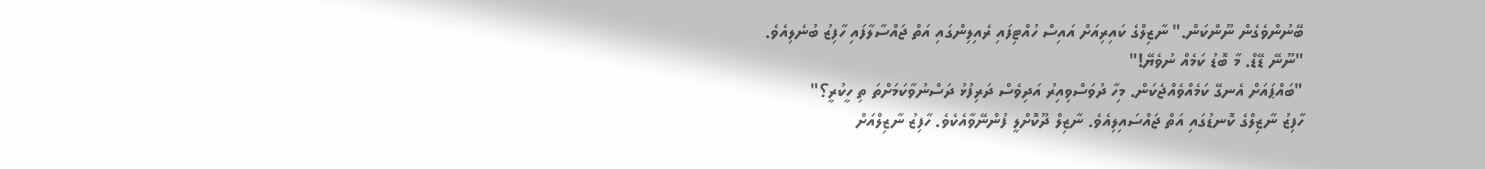ބޭނުންވެގެން ނޫންކަން." ނާޒިލްގެ ކައިރިއަށް އައިސް ހުއްޓިފައި ރެއިލިންގައި އަތް ޖައްސާލާފައި ހާފިޒު ބުނެލިއެވެ.
"ނޫނޭ ޑޭޑް. މާ ބޮޑު ކަމެއް ނުވެޔޭ!"
"ބައްޕައަށް އެނގޭ ކަމެއްވެއްޖެކަން. މިހާ ދުވަސްވިއިރު އަދިވެސް ދަރިފުޅު ދަސްނުވާކަމަށްތަ ތި ހީކުރީ؟"
ހާފިޒު ނާޒިލްގެ ކޮނޑުގައި އަތް ޖައްސައިލިއެވެ. ނާޒިލް ދޫކޮށްލީ ފުންނޭވާއެކެވެ. ހާފިޒު ނާޒިލްއަށް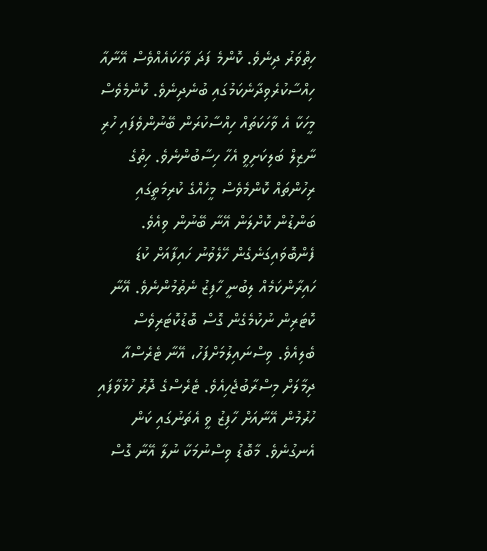ހިތްވަރު ދިނެވެ. ކޮންމެ ފަދަ ވާހަކައެއްވެސް އޭނާއާ ހިއްސާކުރެވިދާނެކަމުގައި ބުނެދިނެވެ. ކޮންމެވެސް މީހަކާ އެ ވާހަކަތައް ހިއްސާކުރަން ބޭނުންވެފައި ހުރި ނާޒިލް ބަލިކަށިވީ އެހާ ހިސާބުންނެވެ. ހިތުގެ ރިހުންތައް ކޮންމެވެސް މީހެއްގެ ކުރިމަތީގައި ބަންޑުން ކޮށްލަން އޭނާ ބޭނުން ވިއެވެ.
ފެންބޮވައިގަނެގެން ހޭލެވުނު ހައިފާއަށް ކުޑަ ހައިރާންކަމެއް ލިބުނީ ހާފިޒު ނެތުމުންނެވެ. އޭނާ ކޮޓަރިން ނުކުމެގެން ގޮސް ބޮޑުކޮޓަރިވެސް ބެލިއެވެ. ވިސްނައިލުމަށްފަހު، އޭނާ ޓެރެސްއާ ދިމާލަށް މިސްރާބުޖެހިއެވެ. ޓެރެސްގެ ދޮރު ހުޅުވާފައި ހުރުމުން އޭނާއަށް ހާފިޒު ވީ އެތަނުގައި ކަން އެނގުނެވެ. މާބޮޑު ވިސްނުމަކާ ނުލާ އޭނާ ގޮސް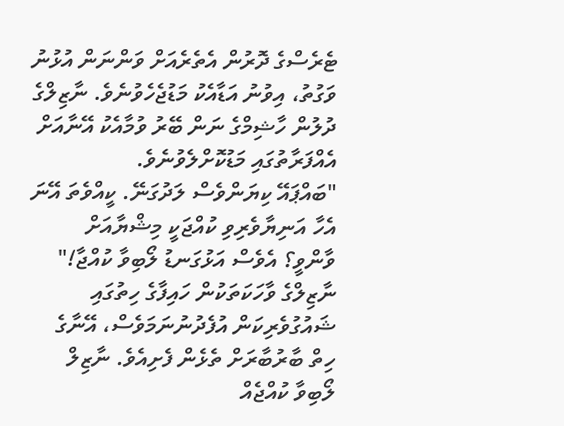ޓެރެސްގެ ދޮރުން އެތެރެއަށް ވަންނަން އުޅުނު ވަގުތު، އިވުނު އަޑާއެކު މަޑުޖެހެވުނެވެ. ނާޒިލްގެ ދުލުން ހާޝިމްގެ ނަން ބޭރު ވުމާއެކު އޭނާއަށް އެއްފަރާތުގައި މަޑުކޮށްލެވުނެވެ.
"ބައްޕައޭ ކިޔަންވެސް ލަދުގަނޭ. ކީއްވެތަ އޭނަ އެހާ އަނިޔާވެރިވި ކުއްޖަކީ މިޝްޔާއަށް ވާންވީ؟ އެވެސް އަޅުގަނޑު ލޯބިވާ ކުއްޖާ!" ނާޒިލްގެ ވާހަކަތަކުން ހައިފާގެ ހިތުގައި ޝައުގުވެރިކަން އުފެދުނުނަމަވެސް، އޭނާގެ ހިތް ބާރުބާރަށް ތެޅެން ފެށިއެވެ. ނާޒިލް ލޯބިވާ ކުއްޖެއް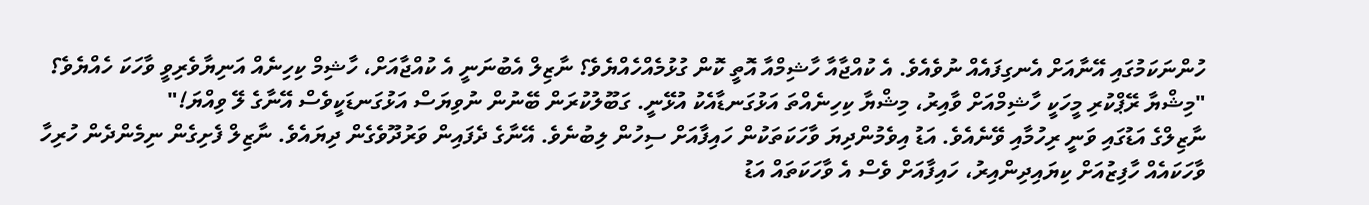ހުންނަކަމުގައި އޭނާއަށް އެނގިފައެއް ނުވެއެވެ. އެ ކުއްޖާއާ ހާޝިމްއާ އޮތީ ކޮން ގުޅުމެއްހެއްޔެވެ؟ ނާޒިލް އެބުނަނީ އެ ކުއްޖާއަށް، ހާޝިމް ކިހިނެއް އަނިޔާވެރިވީ ވާހަކަ ހެއްޔެވެ؟
"މިޝްޔާ ރޭޕްކުރި މީހަކީ ހާޝިމްއަށް ވާއިރު، މިޝްޔާ ކިހިނެއްތަ އަޅުގަނޑާއެކު އުޅޭނީ. ގަބޫލުކުރަން ބޭނުން ނުވިޔަސް އަޅުގަނޑަކީވެސް އޭނާގެ ލޭ ވިއްޔަ!"
ނާޒިލްގެ އަޑުގައި ވަނީ ރިހުމާއި ވޭނެއެވެ. އަޑު އިވެމުންދިޔަ ވާހަކަތަކުން ހައިފާއަށް ސިހުން ލިބުނެވެ. އޭނާގެ ދެފައިން ވަރުދޫވެގެން ދިޔައެވެ. ނާޒިލް ފެށިގެން ނިމެންދެން ހުރިހާ ވާހަކައެއް ހާފިޒުއަށް ކިޔައިދިންއިރު، ހައިފާއަށް ވެސް އެ ވާހަކަތައް އަޑު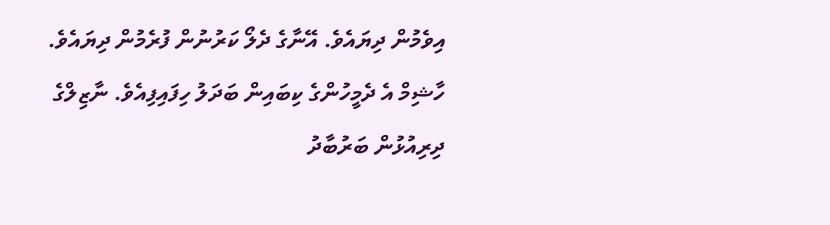އިވެމުން ދިޔައެވެ. އޭނާގެ ދެލޯ ކަރުނުން ފުރެމުން ދިޔައެވެ. ހާޝިމް އެ ދެމީހުންގެ ކިބައިން ބަދަލު ހިފައިފިއެވެ. ނާޒިލްގެ ދިރިއުޅުން ބަރުބާދު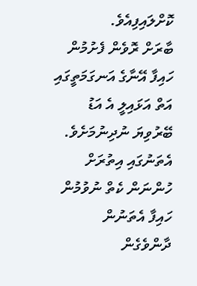ކޮށްލައިފިއެވެ.
ބާރަށް ރޮވެން ފެށުމުން ހައިފާ އޭނާގެ އަނގަމަތީގައި އަތް އަޅައިލީ އެ އަޑު ބޭރުވިޔަ ނުދިނުމަށެވެ. އެތަނުގައި އިތުރަށް ހުންނަން ކެތް ނުވުމުން ހައިފާ އެތަނުން ދާންވެގެން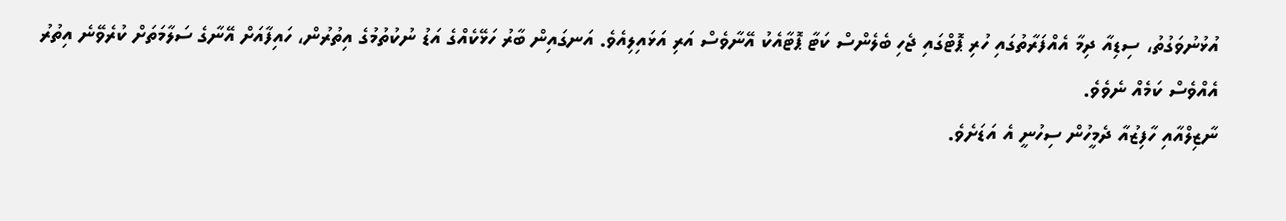އުޅުނުވަގުތު، ސިޑިއާ ދިމާ އެއްފަރާތުގައި ހުރި ޕޮޓްގައި ޖެހި ބެލެންސް ކަޓާ ޕޮޓާއެކު އޭނާވެސް އަރި އަޅައިލިއެވެ. އަނގައިން ބާރު ހަޅޭކެއްގެ އަޑު ނުކުތުމުގެ އިތުރުން، ހައިފާއަށް އޭނާގެ ސަލާމަތަށް ކުރެވޭނެ އިތުރު އެއްވެސް ކަމެއް ނެވެވެ.
ނާޒިލްއާއި ހާފިޒުއާ ދެމީހުން ސިހުނީ އެ އަޑަށެވެ.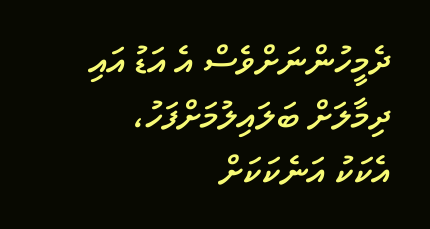ދެމީހުންނަށްވެސް އެ އަޑު އައި ދިމާލަށް ބަލައިލުމަށްފަހު، އެކަކު އަނެކަކަށް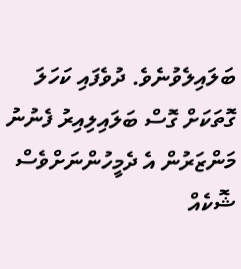ބަލައިލެވުނެވެ. ދުވެފައި ކަހަލަ ގޮތަކަށް ގޮސް ބަލައިލިއިރު ފެނުނު މަންޒަރުން އެ ދެމީހުންނަށްވެސް ޝޮކެއް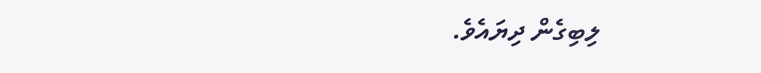ލިބިގެން ދިޔައެވެ.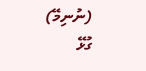(ނުނިމޭ)
ގުޅޭ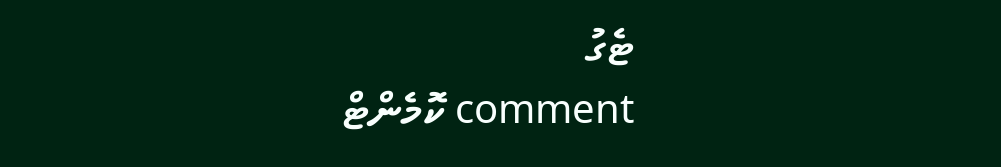ޓެގު
comment ކޮމެންޓް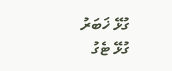ގުޅޭ ޚަބަރު
ގުޅޭ ޓެގު